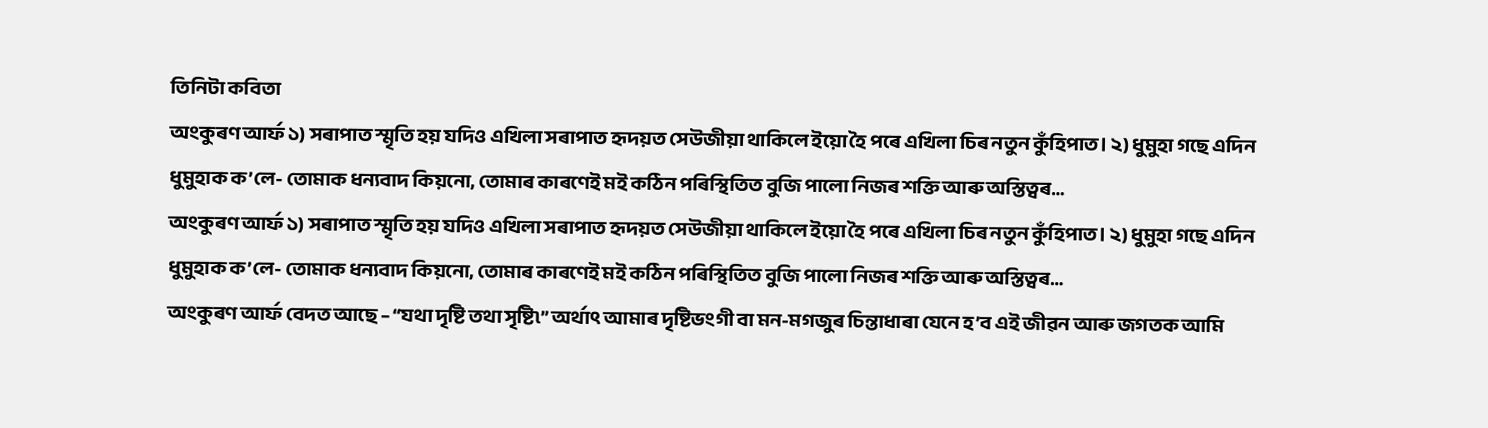তিনিটা কবিতা
অংকুৰণ আৰ্ফ ১) সৰাপাত স্মৃতি হয় যদিও এখিলা সৰাপাত হৃদয়ত সেউজীয়া থাকিলে ইয়ো হৈ পৰে এখিলা চিৰ নতুন কুঁহিপাত। ২) ধুমুহা গছে এদিন ধুমুহাক ক’লে- তোমাক ধন্যবাদ কিয়নো, তোমাৰ কাৰণেই মই কঠিন পৰিস্থিতিত বুজি পালো নিজৰ শক্তি আৰু অস্তিত্বৰ…
অংকুৰণ আৰ্ফ ১) সৰাপাত স্মৃতি হয় যদিও এখিলা সৰাপাত হৃদয়ত সেউজীয়া থাকিলে ইয়ো হৈ পৰে এখিলা চিৰ নতুন কুঁহিপাত। ২) ধুমুহা গছে এদিন ধুমুহাক ক’লে- তোমাক ধন্যবাদ কিয়নো, তোমাৰ কাৰণেই মই কঠিন পৰিস্থিতিত বুজি পালো নিজৰ শক্তি আৰু অস্তিত্বৰ…
অংকুৰণ আৰ্ফ বেদত আছে – “যথা দৃষ্টি তথা সৃষ্টি৷” অৰ্থাৎ আমাৰ দৃষ্টিভংগী বা মন-মগজুৰ চিন্তাধাৰা যেনে হ’ব এই জীৱন আৰু জগতক আমি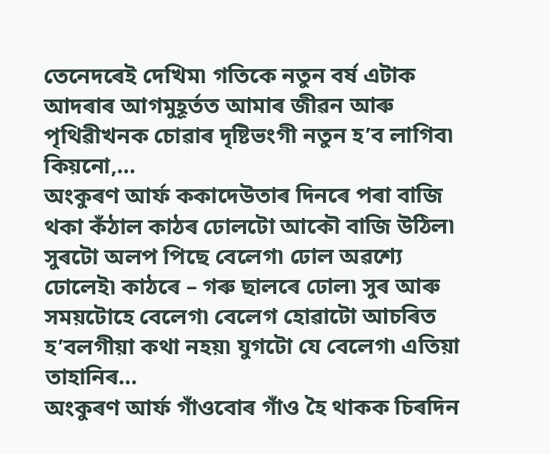তেনেদৰেই দেখিম৷ গতিকে নতুন বৰ্ষ এটাক আদৰাৰ আগমুহূৰ্তত আমাৰ জীৱন আৰু পৃথিৱীখনক চোৱাৰ দৃষ্টিভংগী নতুন হ’ব লাগিব৷ কিয়নো,…
অংকুৰণ আৰ্ফ ককাদেউতাৰ দিনৰে পৰা বাজি থকা কঁঠাল কাঠৰ ঢোলটো আকৌ বাজি উঠিল৷ সুৰটো অলপ পিছে বেলেগ৷ ঢোল অৱশ্যে ঢোলেই৷ কাঠৰে – গৰু ছালৰে ঢোল৷ সুৰ আৰু সময়টোহে বেলেগ৷ বেলেগ হোৱাটো আচৰিত হ’বলগীয়া কথা নহয়৷ যুগটো যে বেলেগ৷ এতিয়া তাহানিৰ…
অংকুৰণ আৰ্ফ গাঁওবোৰ গাঁও হৈ থাকক চিৰদিন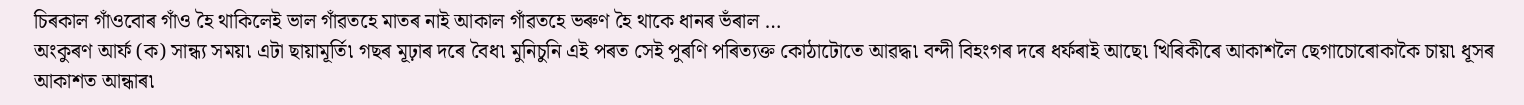চিৰকাল গাঁওবোৰ গাঁও হৈ থাকিলেই ভাল গাঁৱতহে মাতৰ নাই আকাল গাঁৱতহে ভৰুণ হৈ থাকে ধানৰ ভঁৰাল …
অংকুৰণ আৰ্ফ (ক) সান্ধ্য সময়৷ এটা ছায়ামূৰ্তি৷ গছৰ মূঢ়াৰ দৰে বৈধ৷ মুনিচুনি এই পৰত সেই পুৰণি পৰিত্যক্ত কোঠাটোতে আৱদ্ধ৷ বন্দী বিহংগৰ দৰে ধৰ্ফৰাই আছে৷ খিৰিকীৰে আকাশলৈ ছেগাচোৰোকাকৈ চায়৷ ধূসৰ আকাশত আন্ধাৰ৷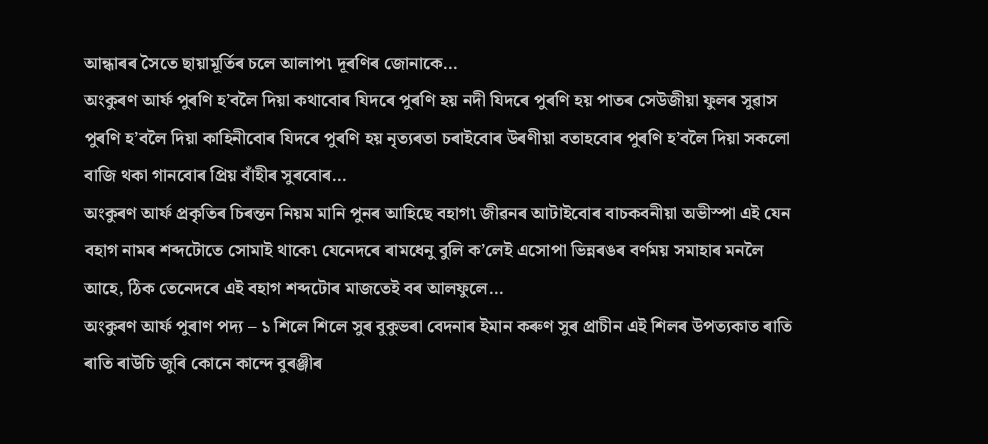আন্ধাৰৰ সৈতে ছায়ামূৰ্তিৰ চলে আলাপ৷ দূৰণিৰ জোনাকে…
অংকুৰণ আৰ্ফ পুৰণি হ’বলৈ দিয়া কথাবোৰ যিদৰে পুৰণি হয় নদী যিদৰে পুৰণি হয় পাতৰ সেউজীয়া ফুলৰ সুৱাস পুৰণি হ’বলৈ দিয়া কাহিনীবোৰ যিদৰে পুৰণি হয় নৃত্যৰতা চৰাইবোৰ উৰণীয়া বতাহবোৰ পুৰণি হ’বলৈ দিয়া সকলো বাজি থকা গানবোৰ প্রিয় বাঁহীৰ সুৰবোৰ…
অংকুৰণ আৰ্ফ প্রকৃতিৰ চিৰন্তন নিয়ম মানি পুনৰ আহিছে বহাগ৷ জীৱনৰ আটাইবোৰ বাচকবনীয়া অভীস্পা এই যেন বহাগ নামৰ শব্দটোতে সোমাই থাকে৷ যেনেদৰে ৰামধেনু বুলি ক’লেই এসোপা ভিন্নৰঙৰ বৰ্ণময় সমাহাৰ মনলৈ আহে, ঠিক তেনেদৰে এই বহাগ শব্দটোৰ মাজতেই বৰ আলফুলে…
অংকুৰণ আৰ্ফ পুৰাণ পদ্য – ১ শিলে শিলে সুৰ বুকুভৰা বেদনাৰ ইমান কৰুণ সুৰ প্রাচীন এই শিলৰ উপত্যকাত ৰাতি ৰাতি ৰাউচি জুৰি কোনে কান্দে বুৰঞ্জীৰ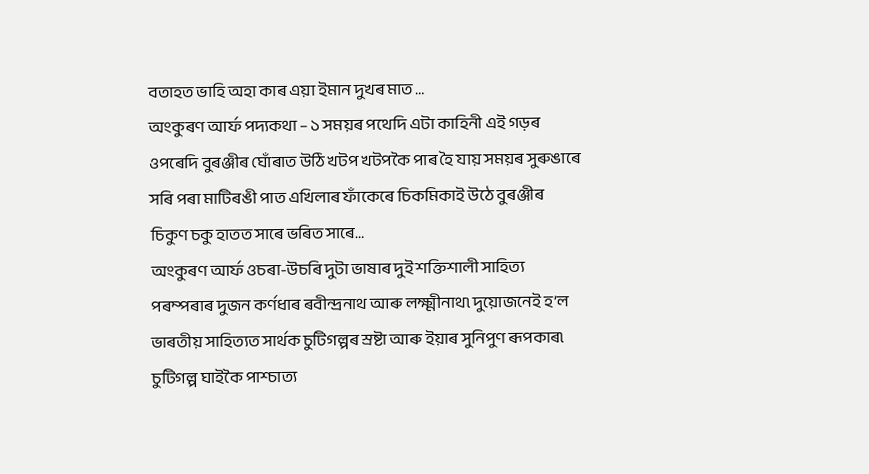বতাহত ভাহি অহা কাৰ এয়া ইমান দুখৰ মাত …
অংকুৰণ আৰ্ফ পদ্যকথা – ১ সময়ৰ পথেদি এটা কাহিনী এই গড়ৰ ওপৰেদি বুৰঞ্জীৰ ঘোঁৰাত উঠি খটপ খটপকৈ পাৰ হৈ যায় সময়ৰ সুৰুঙাৰে সৰি পৰা মাটিৰঙী পাত এখিলাৰ ফাঁকেৰে চিকমিকাই উঠে বুৰঞ্জীৰ চিকুণ চকু হাতত সাৰে ভৰিত সাৰে…
অংকুৰণ আৰ্ফ ওচৰা-উচৰি দুটা ভাষাৰ দুই শক্তিশালী সাহিত্য পৰম্পৰাৰ দুজন কৰ্ণধাৰ ৰবীন্দ্ৰনাথ আৰু লক্ষ্মীনাথ৷ দুয়োজনেই হ’ল ভাৰতীয় সাহিত্যত সাৰ্থক চুটিগল্পৰ স্ৰষ্টা আৰু ইয়াৰ সুনিপুণ ৰূপকাৰ৷ চুটিগল্প ঘাইকৈ পাশ্চাত্য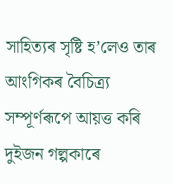সাহিত্যৰ সৃষ্টি হ’লেও তাৰ আংগিকৰ বৈচিত্ৰ্য সম্পূৰ্ণৰূপে আয়ত্ত কৰি দুইজন গল্পকাৰে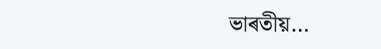ভাৰতীয়…